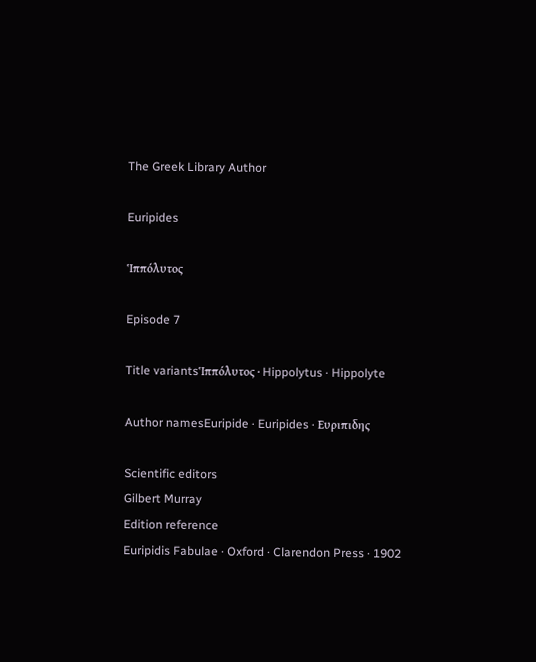The Greek Library Author

Euripides

Ἱππόλυτος

Episode 7

Title variantsἹππόλυτος · Hippolytus · Hippolyte

Author namesEuripide · Euripides · Ευριπιδης

Scientific editors
Gilbert Murray
Edition reference
Euripidis Fabulae · Oxford · Clarendon Press · 1902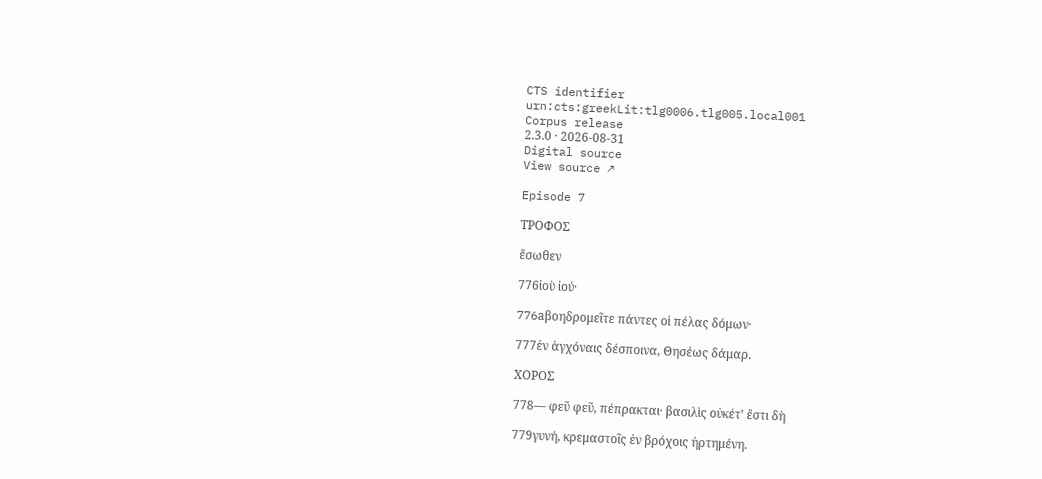CTS identifier
urn:cts:greekLit:tlg0006.tlg005.local001
Corpus release
2.3.0 · 2026-08-31
Digital source
View source ↗

Episode 7

ΤΡΟΦΟΣ

ἔσωθεν

776ἰοὺ ἰού·

776aβοηδρομεῖτε πάντες οἱ πέλας δόμων·

777ἐν ἀγχόναις δέσποινα, Θησέως δάμαρ.

ΧΟΡΟΣ

778— φεῦ φεῦ, πέπρακται· βασιλὶς οὐκέτ’ ἔστι δὴ

779γυνή, κρεμαστοῖς ἐν βρόχοις ἠρτημένη.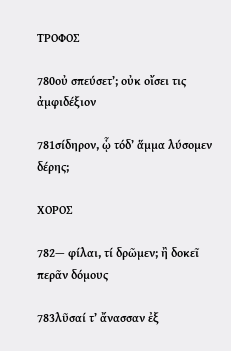ΤΡΟΦΟΣ

780οὐ σπεύσετ’; οὐκ οἴσει τις ἀμφιδέξιον

781σίδηρον, ᾧ τόδ’ ἅμμα λύσομεν δέρης;

ΧΟΡΟΣ

782— φίλαι, τί δρῶμεν; ἢ δοκεῖ περᾶν δόμους

783λῦσαί τ’ ἄνασσαν ἐξ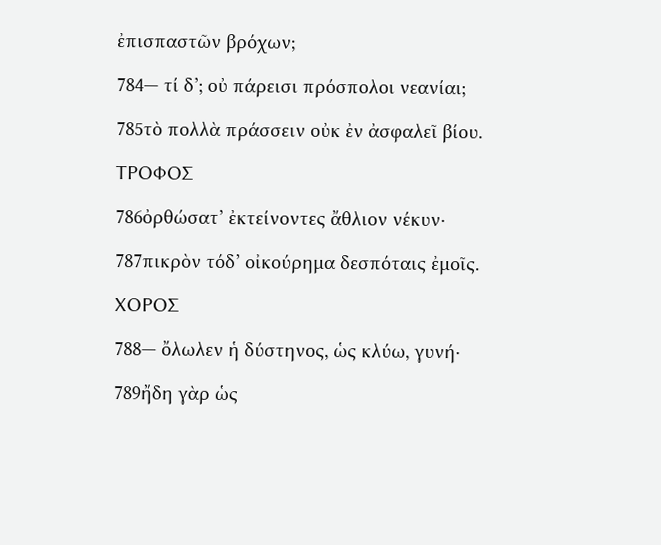ἐπισπαστῶν βρόχων;

784— τί δ’; οὐ πάρεισι πρόσπολοι νεανίαι;

785τὸ πολλὰ πράσσειν οὐκ ἐν ἀσφαλεῖ βίου.

ΤΡΟΦΟΣ

786ὀρθώσατ’ ἐκτείνοντες ἄθλιον νέκυν·

787πικρὸν τόδ’ οἰκούρημα δεσπόταις ἐμοῖς.

ΧΟΡΟΣ

788— ὄλωλεν ἡ δύστηνος, ὡς κλύω, γυνή·

789ἤδη γὰρ ὡς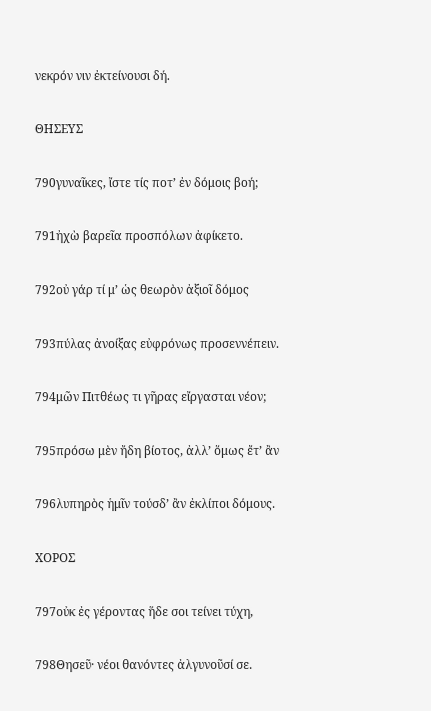νεκρόν νιν ἐκτείνουσι δή.

ΘΗΣΕΥΣ

790γυναῖκες, ἴστε τίς ποτ’ ἐν δόμοις βοή;

791ἠχὼ βαρεῖα προσπόλων ἀφίκετο.

792οὐ γάρ τί μ’ ὡς θεωρὸν ἀξιοῖ δόμος

793πύλας ἀνοίξας εὐφρόνως προσεννέπειν.

794μῶν Πιτθέως τι γῆρας εἴργασται νέον;

795πρόσω μὲν ἤδη βίοτος, ἀλλ’ ὅμως ἔτ’ ἂν

796λυπηρὸς ἡμῖν τούσδ’ ἂν ἐκλίποι δόμους.

ΧΟΡΟΣ

797οὐκ ἐς γέροντας ἥδε σοι τείνει τύχη,

798Θησεῦ· νέοι θανόντες ἀλγυνοῦσί σε.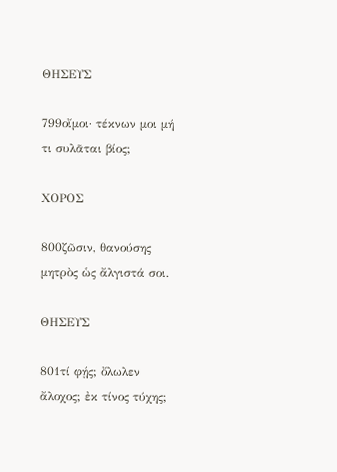ΘΗΣΕΥΣ

799οἴμοι· τέκνων μοι μή τι συλᾶται βίος;

ΧΟΡΟΣ

800ζῶσιν, θανούσης μητρὸς ὡς ἄλγιστά σοι.

ΘΗΣΕΥΣ

801τί φῄς; ὄλωλεν ἄλοχος; ἐκ τίνος τύχης;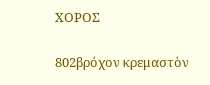ΧΟΡΟΣ

802βρόχον κρεμαστὸν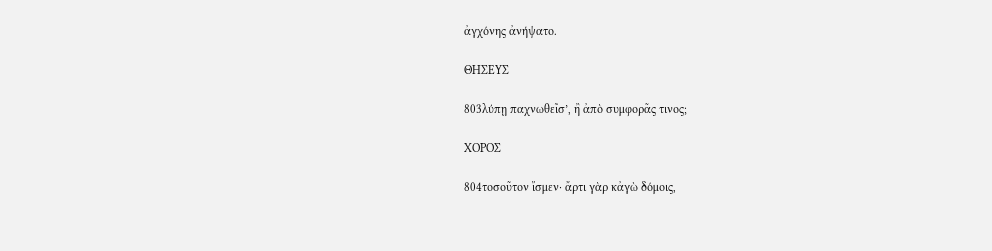ἀγχόνης ἀνήψατο.

ΘΗΣΕΥΣ

803λύπῃ παχνωθεῖσ’, ἢ ἀπὸ συμφορᾶς τινος;

ΧΟΡΟΣ

804τοσοῦτον ἴσμεν· ἄρτι γὰρ κἀγὼ δόμοις,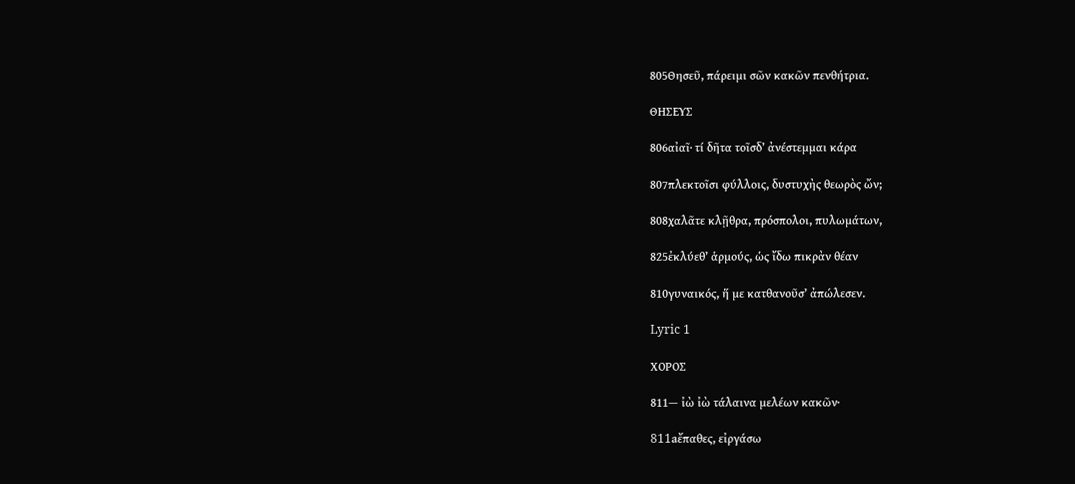805Θησεῦ, πάρειμι σῶν κακῶν πενθήτρια.

ΘΗΣΕΥΣ

806αἰαῖ· τί δῆτα τοῖσδ’ ἀνέστεμμαι κάρα

807πλεκτοῖσι φύλλοις, δυστυχὴς θεωρὸς ὤν;

808χαλᾶτε κλῇθρα, πρόσπολοι, πυλωμάτων,

825ἐκλύεθ’ ἁρμούς, ὡς ἴδω πικρὰν θέαν

810γυναικός, ἥ με κατθανοῦσ’ ἀπώλεσεν.

Lyric 1

ΧΟΡΟΣ

811— ἰὼ ἰὼ τάλαινα μελέων κακῶν·

811aἔπαθες, εἰργάσω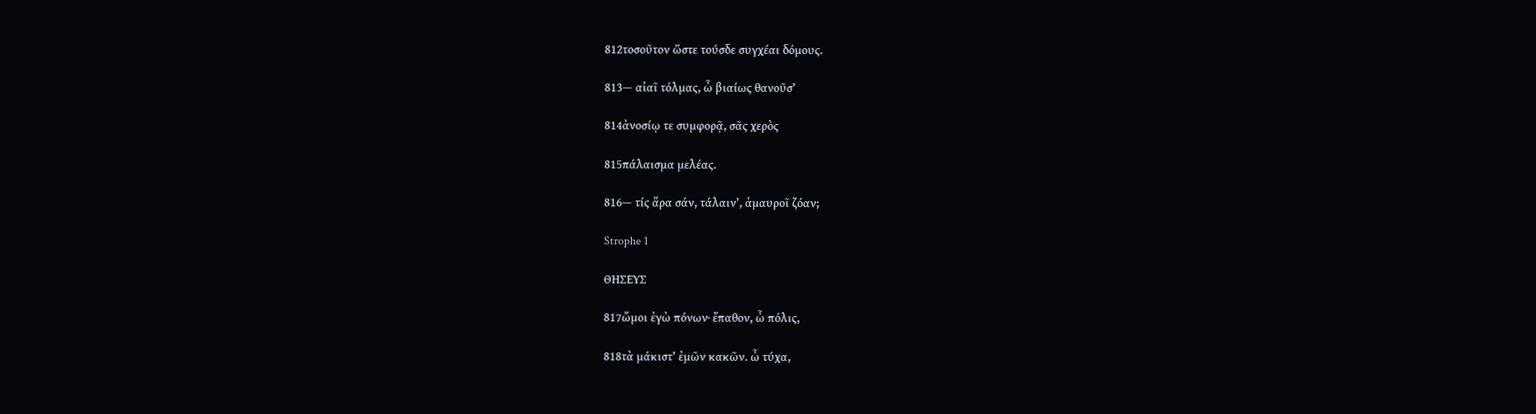812τοσοῦτον ὥστε τούσδε συγχέαι δόμους.

813— αἰαῖ τόλμας, ὦ βιαίως θανοῦσ’

814ἀνοσίῳ τε συμφορᾷ, σᾶς χερὸς

815πάλαισμα μελέας.

816— τίς ἄρα σάν, τάλαιν’, ἀμαυροῖ ζόαν;

Strophe 1

ΘΗΣΕΥΣ

817ὤμοι ἐγὼ πόνων· ἔπαθον, ὦ πόλις,

818τὰ μάκιστ’ ἐμῶν κακῶν. ὦ τύχα,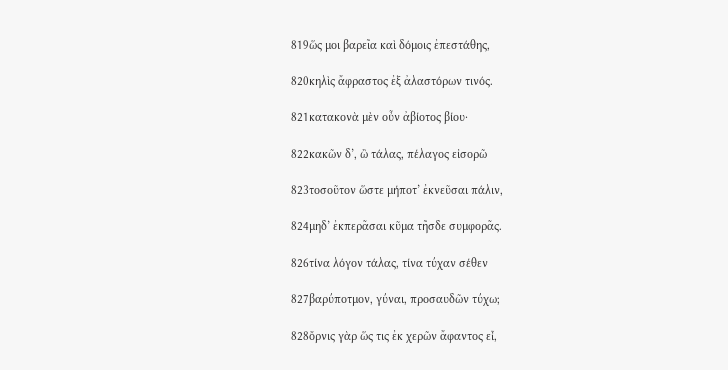819ὥς μοι βαρεῖα καὶ δόμοις ἐπεστάθης,

820κηλὶς ἄφραστος ἐξ ἀλαστόρων τινός.

821κατακονὰ μὲν οὖν ἀβίοτος βίου·

822κακῶν δ’, ὢ τάλας, πέλαγος εἰσορῶ

823τοσοῦτον ὥστε μήποτ’ ἐκνεῦσαι πάλιν,

824μηδ’ ἐκπερᾶσαι κῦμα τῆσδε συμφορᾶς.

826τίνα λόγον τάλας, τίνα τύχαν σέθεν

827βαρύποτμον, γύναι, προσαυδῶν τύχω;

828ὄρνις γὰρ ὥς τις ἐκ χερῶν ἄφαντος εἶ,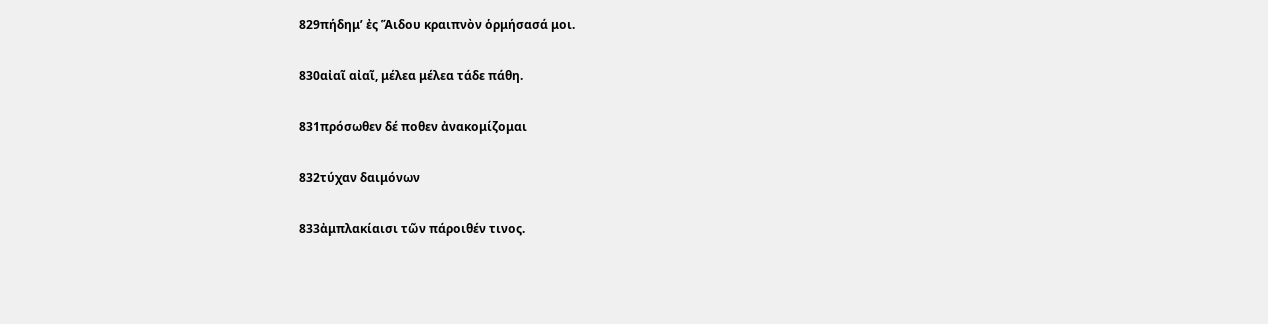829πήδημ’ ἐς Ἅιδου κραιπνὸν ὁρμήσασά μοι.

830αἰαῖ αἰαῖ, μέλεα μέλεα τάδε πάθη.

831πρόσωθεν δέ ποθεν ἀνακομίζομαι

832τύχαν δαιμόνων

833ἀμπλακίαισι τῶν πάροιθέν τινος.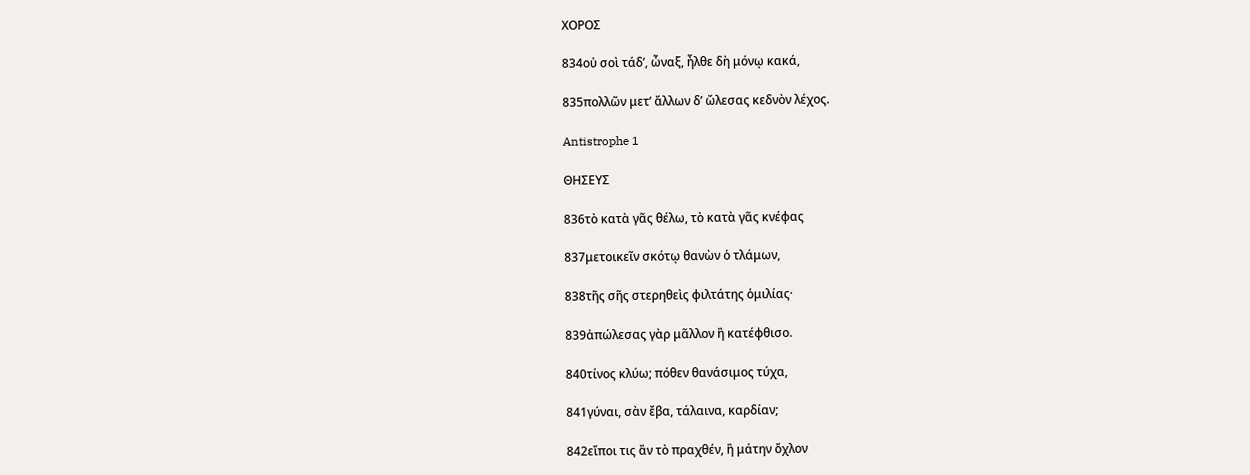ΧΟΡΟΣ

834οὐ σοὶ τάδ’, ὦναξ, ἦλθε δὴ μόνῳ κακά,

835πολλῶν μετ’ ἄλλων δ’ ὤλεσας κεδνὸν λέχος.

Antistrophe 1

ΘΗΣΕΥΣ

836τὸ κατὰ γᾶς θέλω, τὸ κατὰ γᾶς κνέφας

837μετοικεῖν σκότῳ θανὼν ὁ τλάμων,

838τῆς σῆς στερηθεὶς φιλτάτης ὁμιλίας·

839ἀπώλεσας γὰρ μᾶλλον ἢ κατέφθισο.

840τίνος κλύω; πόθεν θανάσιμος τύχα,

841γύναι, σὰν ἔβα, τάλαινα, καρδίαν;

842εἴποι τις ἂν τὸ πραχθέν, ἢ μάτην ὄχλον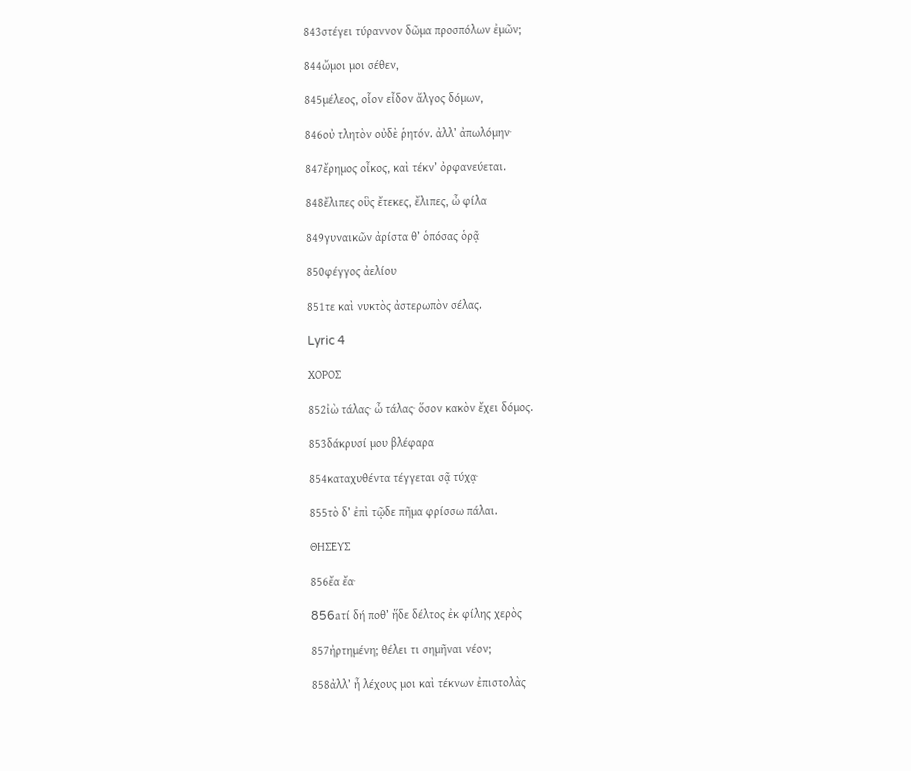843στέγει τύραννον δῶμα προσπόλων ἐμῶν;

844ὤμοι μοι σέθεν,

845μέλεος, οἷον εἶδον ἄλγος δόμων,

846οὐ τλητὸν οὐδὲ ῥητόν. ἀλλ’ ἀπωλόμην·

847ἔρημος οἶκος, καὶ τέκν’ ὀρφανεύεται.

848ἔλιπες οὓς ἔτεκες, ἔλιπες, ὦ φίλα

849γυναικῶν ἀρίστα θ’ ὁπόσας ὁρᾷ

850φέγγος ἀελίου

851τε καὶ νυκτὸς ἀστερωπὸν σέλας.

Lyric 4

ΧΟΡΟΣ

852ἰὼ τάλας· ὦ τάλας· ὅσον κακὸν ἔχει δόμος.

853δάκρυσί μου βλέφαρα

854καταχυθέντα τέγγεται σᾷ τύχᾳ·

855τὸ δ’ ἐπὶ τῷδε πῆμα φρίσσω πάλαι.

ΘΗΣΕΥΣ

856ἔα ἔα·

856aτί δή ποθ’ ἥδε δέλτος ἐκ φίλης χερὸς

857ἠρτημένη; θέλει τι σημῆναι νέον;

858ἀλλ’ ἦ λέχους μοι καὶ τέκνων ἐπιστολὰς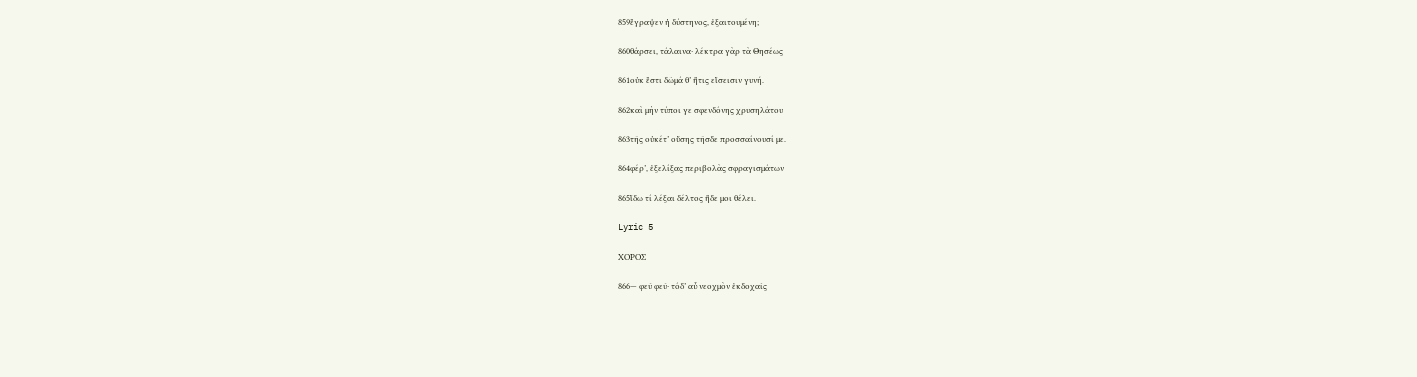859ἔγραψεν ἡ δύστηνος, ἐξαιτουμένη;

860θάρσει, τάλαινα· λέκτρα γὰρ τὰ Θησέως

861οὐκ ἔστι δῶμά θ’ ἥτις εἴσεισιν γυνή.

862καὶ μὴν τύποι γε σφενδόνης χρυσηλάτου

863τῆς οὐκέτ’ οὔσης τῆσδε προσσαίνουσί με.

864φέρ’, ἐξελίξας περιβολὰς σφραγισμάτων

865ἴδω τί λέξαι δέλτος ἥδε μοι θέλει.

Lyric 5

ΧΟΡΟΣ

866— φεῦ φεῦ· τόδ’ αὖ νεοχμὸν ἐκδοχαῖς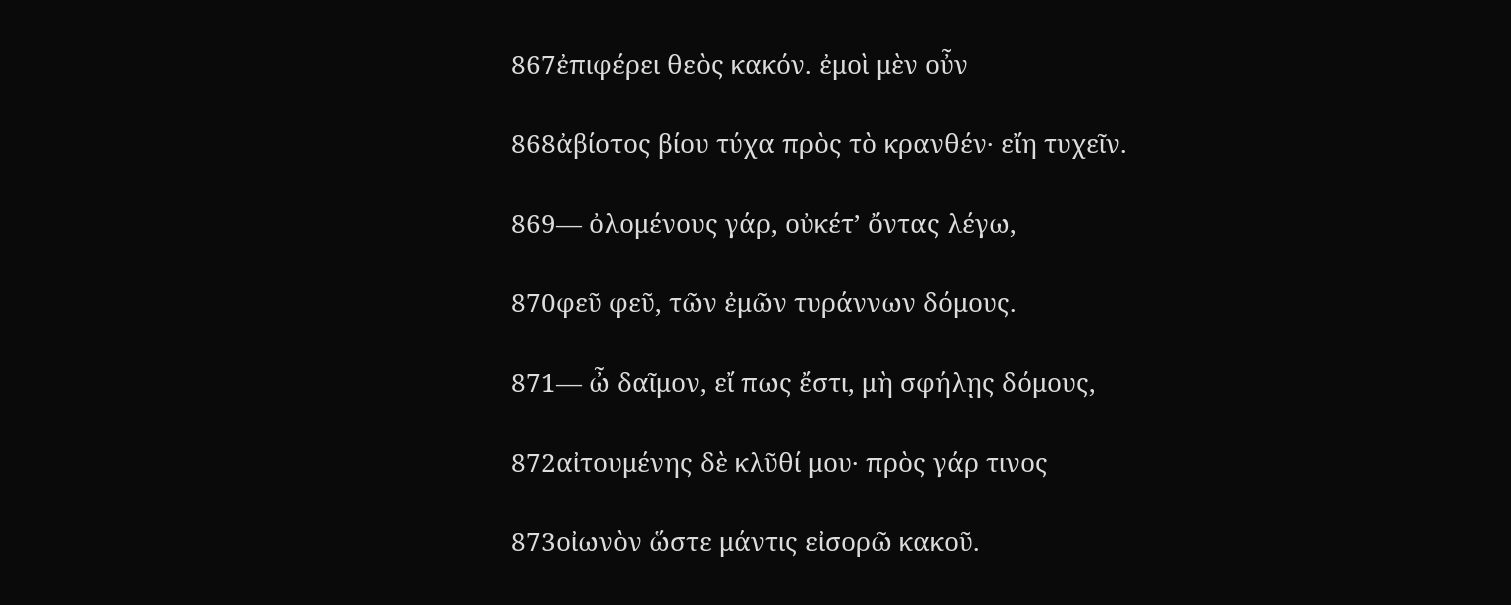867ἐπιφέρει θεὸς κακόν. ἐμοὶ μὲν οὖν

868ἀβίοτος βίου τύχα πρὸς τὸ κρανθέν· εἴη τυχεῖν.

869— ὀλομένους γάρ, οὐκέτ’ ὄντας λέγω,

870φεῦ φεῦ, τῶν ἐμῶν τυράννων δόμους.

871— ὦ δαῖμον, εἴ πως ἔστι, μὴ σφήλῃς δόμους,

872αἰτουμένης δὲ κλῦθί μου· πρὸς γάρ τινος

873οἰωνὸν ὥστε μάντις εἰσορῶ κακοῦ.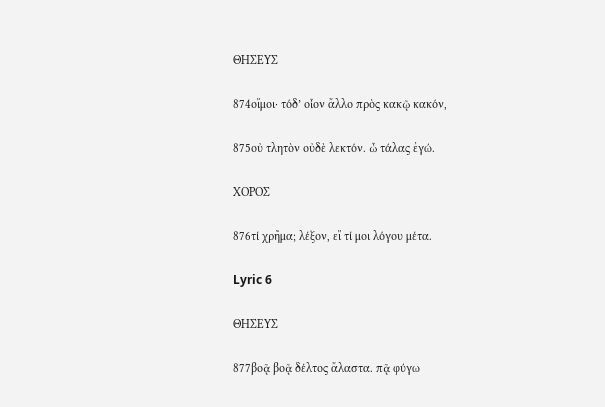ΘΗΣΕΥΣ

874οἴμοι· τόδ’ οἷον ἄλλο πρὸς κακῷ κακόν,

875οὐ τλητὸν οὐδὲ λεκτόν. ὦ τάλας ἐγώ.

ΧΟΡΟΣ

876τί χρῆμα; λέξον, εἴ τί μοι λόγου μέτα.

Lyric 6

ΘΗΣΕΥΣ

877βοᾷ βοᾷ δέλτος ἄλαστα. πᾷ φύγω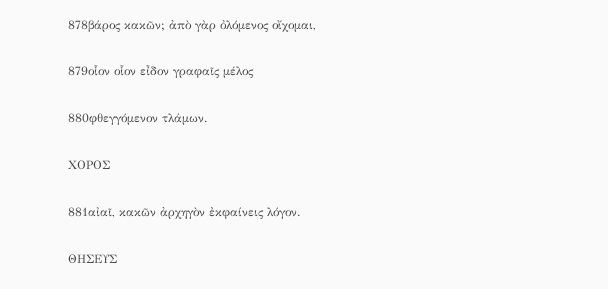878βάρος κακῶν; ἀπὸ γὰρ ὀλόμενος οἴχομαι,

879οἷον οἷον εἶδον γραφαῖς μέλος

880φθεγγόμενον τλάμων.

ΧΟΡΟΣ

881αἰαῖ, κακῶν ἀρχηγὸν ἐκφαίνεις λόγον.

ΘΗΣΕΥΣ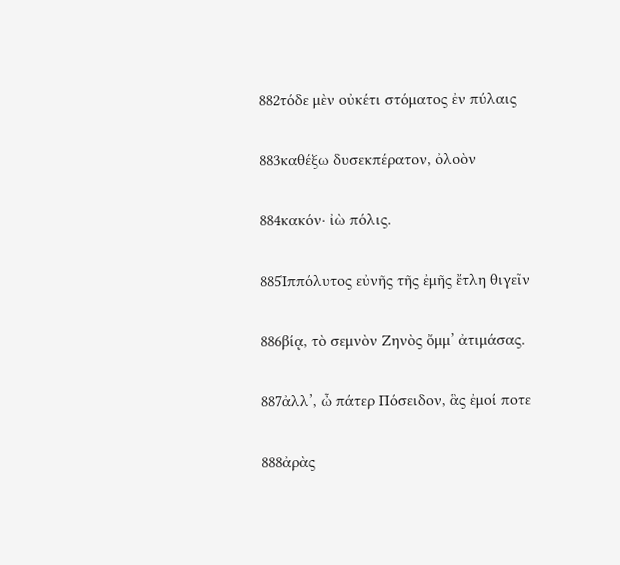882τόδε μὲν οὐκέτι στόματος ἐν πύλαις

883καθέξω δυσεκπέρατον, ὀλοὸν

884κακόν· ἰὼ πόλις.

885Ἱππόλυτος εὐνῆς τῆς ἐμῆς ἔτλη θιγεῖν

886βίᾳ, τὸ σεμνὸν Ζηνὸς ὄμμ’ ἀτιμάσας.

887ἀλλ’, ὦ πάτερ Πόσειδον, ἃς ἐμοί ποτε

888ἀρὰς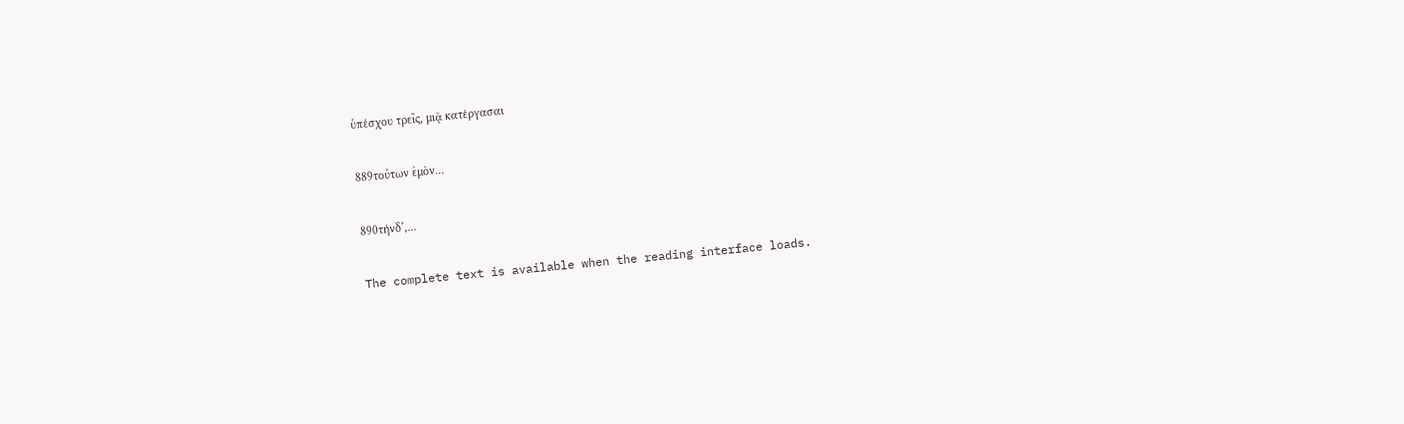ὑπέσχου τρεῖς, μιᾷ κατέργασαι

889τούτων ἐμὸν…

890τήνδ’,…

The complete text is available when the reading interface loads.